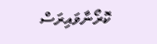ކޮރޯނާވައިރަސް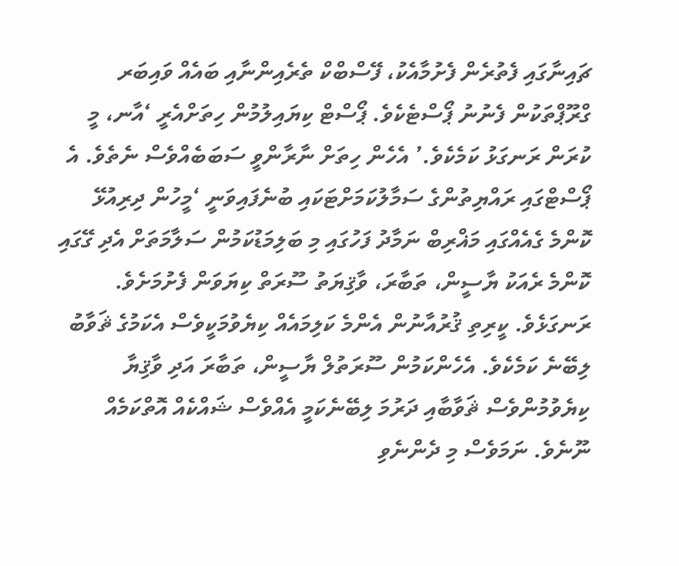ޗައިނާގައި ފެތުރެން ފެށުމާއެކު، ފޭސްބްކް ތެރެއިންނާއި ބައެއް ވައިބަރ ގްރޫޕްތަކުން ފެނުނު ޕޯސްޓެކެވެ. ޕޯސްޓް ކިޔައިލުމުން ހިތަށްއެރީ ‘އާނ، މީ ކުރަން ރަނގަޅު ކަމެކެވެ.’ އެހެން ހިތަށް ނާރާންވީ ސަބަބެއްވެސް ނެތެވެ. އެ ޕޯސްޓްގައި ރައްޔިތުންގެ ސަމާލުކަމަށްޓަކައި ބުނެފައިވަނީ ‘މީހުން ދިރިއުޅޭ ކޮންމެ ގެއެއްގައި މަޣްރިބް ނަމާދު ފަހުގައި މި ބަލިމަޑުކަމުން ސަލާމަތަށް އެދި ގޭގައި ކޮންމެ ރެއަކު ޔާސީން، ތަބާރަ، ވާޤިޔަތު ސޫރަތް ކިޔަވަން ފެށުމަށެވެ.
ރަނގަޅެވެ. ކީރިތި ޤުރުއާނުން އެންމެ ކަލިމައެއް ކިޔެވުމަކީވެސް އެކަމުގެ ޘަވާބު ލިބޭނެ ކަމެކެވެ. އެހެންކަމުން ސޫރަތުލް ޔާސީން، ތަބާރަ އަދި ވާޤިޔާ ކިޔެވުމުންވެސް ޘަވާބާއި ދަރުމަ ލިބޭނެކަމީ އެއްވެސް ޝައްކެއް އޮތްކަމެއް ނޫނެވެ. ނަމަވެސް މި ދެންނެވި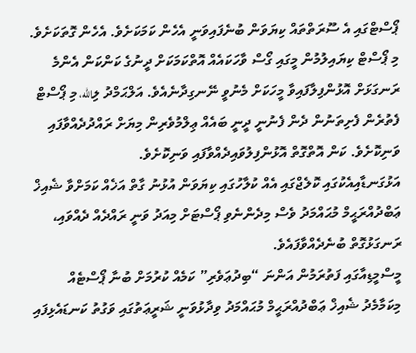ޕޯސްޓްގައި އެ ސޫރަތްތައް ކިޔަވަން ބުނެފައިވަނީ އެހެން ކަމަކަށެވެ. އެހެން ގޮތަކަށެވެ.
މި ޕޯސްޓް ކިޔައިލުމުން މީގައި ގޯސް ވާހަކައެއް އޮތްކަމަކަށް ދީނުގެ ކަންކަން އެންމެ ރަނގަޅަށް އޮޅުންފިލާފައިވާ މީހަކަށް މެނުވީ ނޭނގިދާނެއެވެ. އަލްޙަމްދު ލިالله، މި ޕޯސްޓް ފެތުރެން ފެށިތަނުން ދެން ފެނުނީ ދީނީ ބައެއް ޢިލްމުވެރިން މިޔަށް ރައްދުދެއްވާފައި ވަނިކޮށެވެ. ކަން އޮތްގޮތް އޮޅުންފިލުވައިދެއްވާފައި ވަނިކޮށެވެ.
އަޅުގަނޑާއިއެކުގައި ކޮލެޖްގައި އެއް ކުލާހުގައި ކިޔަވަން އުޅުނު ގާތް އަޚެއް ކަމަށްވާ ޝެއިޚް ޢަބްދުއްރަޙީމް މުޙައްމަދު ވެސް މިދެންނެވި ޕޯސްޓަށް މިއަދު ވަނީ ރައްދެއް ދެއްވައި، ރަނގަޅުގޮތް ބުނެދެއްވާފައެވެ.
މީސްމީޑިއާގައި ފަތުރަމުން އަންނަ “ބިދުޢަވެރި” ކަމެއް ކުރުމަށް ބުނާ ޕޯސްޓެއް
މިކަމާމެދު ޝެއިޚް ޢަބްދުއްރަޙީމް މުޙައްމަދު ވިދާޅުވަނީ ޝަރީޢަތުގައި ވަގުތު ކަނޑައެޅިފައި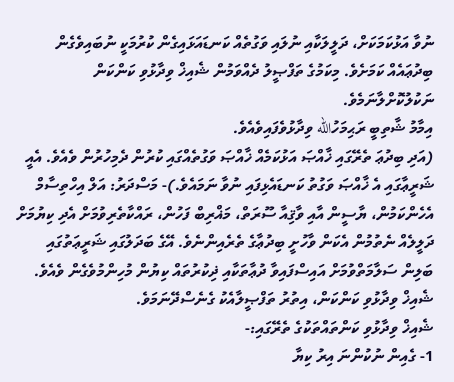ނުވާ އަޅުކަމަކަށް، ދަލީލަކާއި ނުލައި ވަގުތެއް ކަނޑައަޅައިގެން ކުރުމަކީ ނުބައިވެގެން ބިދުޢައެއް ކަމަށެވެ. މިކަމުގެ ތަފްޞީލު ދެއްވަމުން ޝެއިޚް ވިދާޅުވި ކަންކަން ނަކުލުކޮށްލާނަމެވެ.
އިމާމު ޝާތިބީ ރަޙިމަހުالله ވިދާޅުވެފައިވެއެވެ.
(އަދި ބިދުޢަ ތެރޭގައި ޚާއްޞަ އަޅުކަމެއް ޚާއްޞަ ވަގުތެއްގައި ކުރުން ދެމިހުރުން ވެއެވެ. އެއީ ޝަރީޢާގައި އެ ޚާއްޞަ ވަގުތު ކަނޑައެޅިފައި ނުވާ ނަމައެވެ.)- މަސްދަރު: އަލް އިހްތިސާމް
އެހެންކަމުން، ޔާސީން އާއި ވާޤިއާ ސޫރަތް، މަޣްރިބް ފަހުން، ރައްކާތެރިވުމަށް އެދި ކިޔުމަށް ދަލީލެއް ނެތުމުން އެކަން ވާހުށީ ބިދުޢާގެ ތެރެއިންނެވެ. އޭގެ ބަދަލުގައި ޝަރީޢަތުގައި ބަލިން ސަލާމަތްވުމަށް އައިސްފައިވާ ދުޢާތަކާއި ޛިކުރުތައް ކިޔުން މުހިންމުވެގެން ވެއެވެ.
ޝެއިޚް ވިދާޅުވި ކަންކަން، އިތުރު ތަފްޞީލާއެކު ގެނެސްދޭނަމަވެ.
ޝެއިޚް ވިދާޅުވި ކަންތައްތަކުގެ ތެރޭގައި:-
1- ގެއިން ނުކުންނަ އިރު ކިޔާ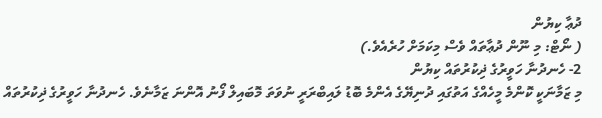ދުޢާ ކިޔުން
( ނޯޓް: މި ނޫން ދުޢާތައް ވެސް މިކަމަށް ހުރެއެވެ.)
2- ހެނދުނާ ހަވީރުގެ ޛިކުރުތައް ކިޔުން
މި ޒަމާނަކީ ކޮންމެ މީހެއްގެ އަތުގައި ދުނިޔޭގެ އެންމެ ބޮޑު ލައިބްރަރީ ނުވަތަ މޮބައިލް ފޯނު އޮންނަ ޒަމާނެވެ. ހެނދުނާ ހަވީރުގެ ޛިކުރުތައް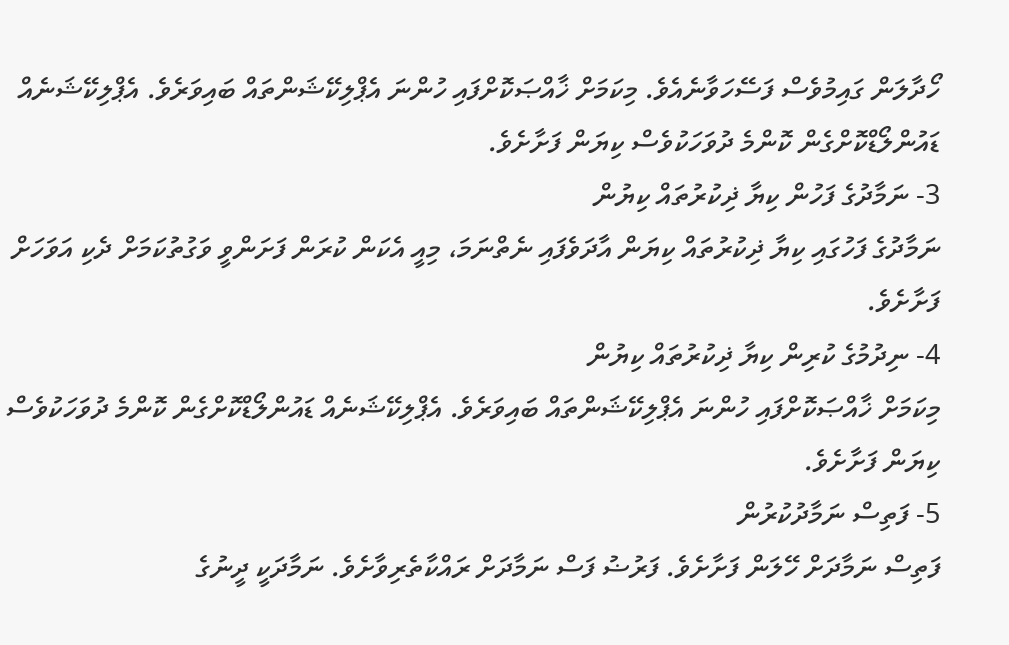ހޯދާލަން ގައިމުވެސް ފަސޭހަވާނެއެވެ. މިކަމަށް ޚާއްޞަކޮށްފައި ހުންނަ އެޕްލިކޭޝަންތައް ބައިވަރެވެ. އެޕްލިކޭޝަނެއް ޑައުންލޯޑްކޮށްގެން ކޮންމެ ދުވަހަކުވެސް ކިޔަން ފަށާށެވެ.
3- ނަމާދުގެ ފަހުން ކިޔާ ޛިކުރުތައް ކިޔުން
ނަމާދުގެ ފަހުގައި ކިޔާ ޛިކުރުތައް ކިޔަން އާދަވެފައި ނެތްނަމަ، މިއީ އެކަން ކުރަން ފަށަންވީ ވަގުތުކަމަށް ދެކި އަވަހަށް ފަށާށެވެ.
4- ނިދުމުގެ ކުރިން ކިޔާ ޛިކުރުތައް ކިޔުން
މިކަމަށް ޚާއްޞަކޮށްފައި ހުންނަ އެޕްލިކޭޝަންތައް ބައިވަރެވެ. އެޕްލިކޭޝަނެއް ޑައުންލޯޑްކޮށްގެން ކޮންމެ ދުވަހަކުވެސް ކިޔަން ފަށާށެވެ.
5- ފަތިސް ނަމާދުކުރުން
ފަތިސް ނަމާދަށް ހޭލަން ފަށާށެވެ. ފަރުޟު ފަސް ނަމާދަށް ރައްކާތެރިވާށެވެ. ނަމާދަކީ ދީނުގެ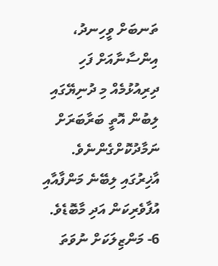ތަނބަށް ވީހިނދު، އިންސާނާއަށް ފަހި ދިރިއުޅުމެއް މި ދުނިޔޭގައި ލިބުން އޮތީ ބަރާބަރަށް ނަމާދުކޮށްގެންނެވެ. އާޚިރުގައި ލިބޭނެ މަންފާއާއި އުފާވެރިކަން އަދި މާބޮޑެވެ.
6- މަންޒިލަކަށް ނުވަތަ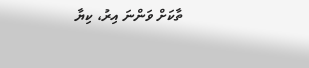ތާކަށް ވަންނަ އިރު، ކިޔާ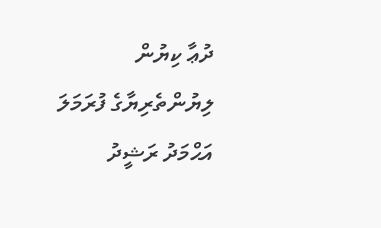ދުޢާ ކިޔުން
ލިޔުންތެރިޔާގެ ފުރަމަލަ
އަޙްމަދު ރަޝީދު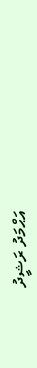އަޙްމަދު ރަޝީދު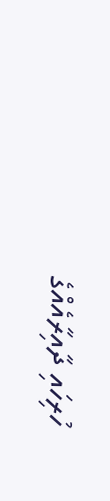ހުރިހައި ދާއިރާއެއްގެ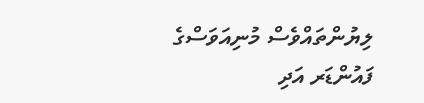ލިޔުންތައްވެސް މުނިއަވަސްގެ ފައުންޑަރ އަދި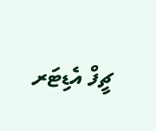ޗީފް އެޑިޓަރ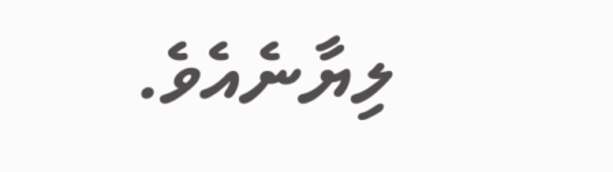ލިޔާނެއެވެ.